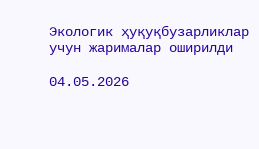Экологик ҳуқуқбузарликлар учун жарималар оширилди

04.05.2026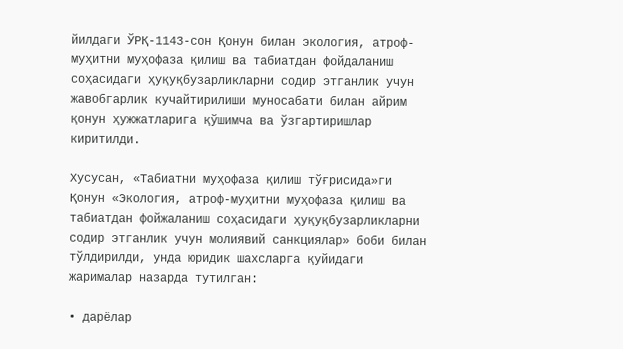йилдаги ЎРҚ-1143-сон Қонун билан экология, атроф-муҳитни муҳофаза қилиш ва табиатдан фойдаланиш соҳасидаги ҳуқуқбузарликларни содир этганлик учун жавобгарлик кучайтирилиши муносабати билан айрим қонун ҳужжатларига қўшимча ва ўзгартиришлар киритилди.

Хусусан, «Табиатни муҳофаза қилиш тўғрисида»ги Қонун «Экология, атроф-муҳитни муҳофаза қилиш ва табиатдан фойжаланиш соҳасидаги ҳуқуқбузарликларни содир этганлик учун молиявий санкциялар» боби билан тўлдирилди, унда юридик шахсларга қуйидаги жарималар назарда тутилган:

• дарёлар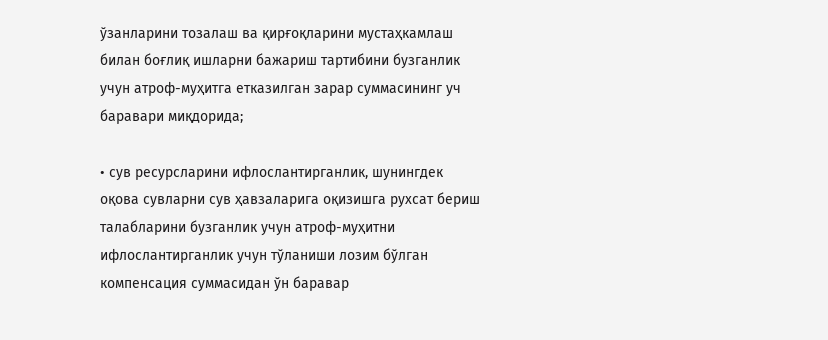ўзанларини тозалаш ва қирғоқларини мустаҳкамлаш билан боғлиқ ишларни бажариш тартибини бузганлик учун атроф-муҳитга етказилган зарар суммасининг уч баравари миқдорида;

• сув ресурсларини ифлослантирганлик, шунингдек оқова сувларни сув ҳавзаларига оқизишга рухсат бериш талабларини бузганлик учун атроф-муҳитни ифлослантирганлик учун тўланиши лозим бўлган компенсация суммасидан ўн баравар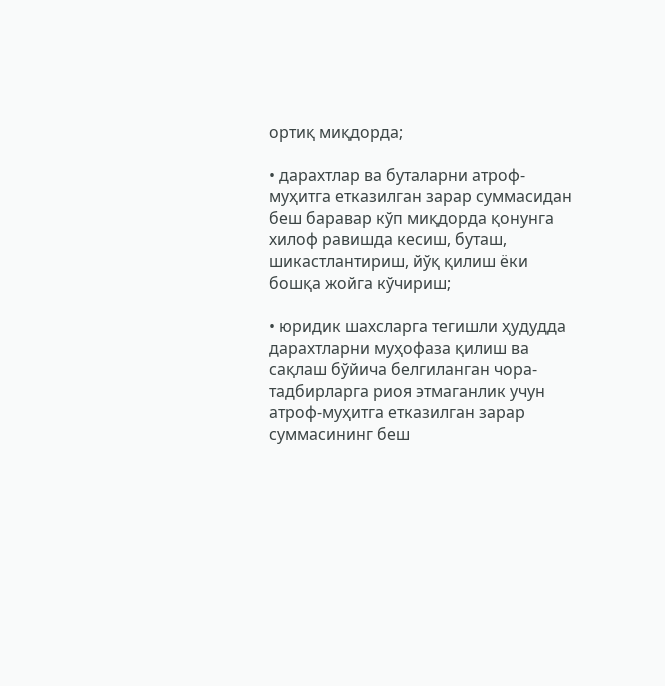ортиқ миқдорда;

• дарахтлар ва буталарни атроф-муҳитга етказилган зарар суммасидан беш баравар кўп миқдорда қонунга хилоф равишда кесиш, буташ, шикастлантириш, йўқ қилиш ёки бошқа жойга кўчириш;

• юридик шахсларга тегишли ҳудудда дарахтларни муҳофаза қилиш ва сақлаш бўйича белгиланган чора-тадбирларга риоя этмаганлик учун атроф-муҳитга етказилган зарар суммасининг беш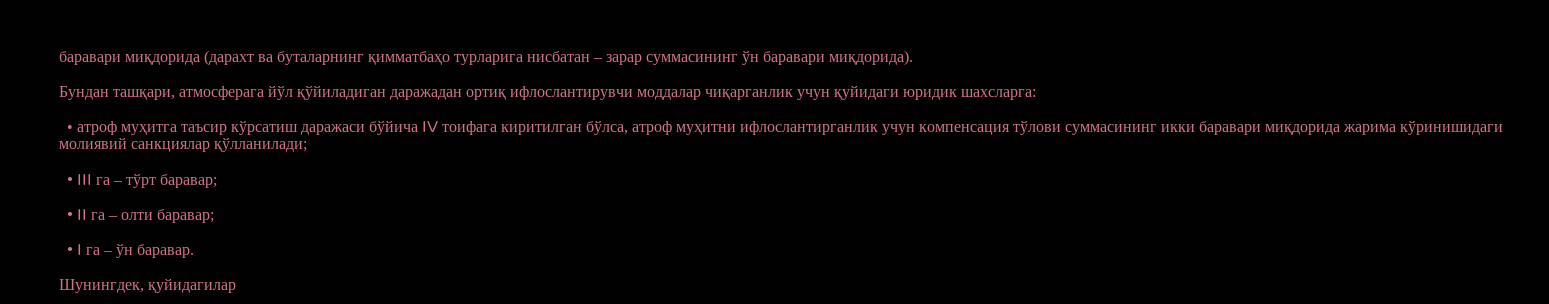баравари миқдорида (дарахт ва буталарнинг қимматбаҳо турларига нисбатан – зарар суммасининг ўн баравари миқдорида).

Бундан ташқари, атмосферага йўл қўйиладиган даражадан ортиқ ифлослантирувчи моддалар чиқарганлик учун қуйидаги юридик шахсларга:

  • атроф муҳитга таъсир кўрсатиш даражаси бўйича IV тоифага киритилган бўлса, атроф муҳитни ифлослантирганлик учун компенсация тўлови суммасининг икки баравари миқдорида жарима кўринишидаги молиявий санкциялар қўлланилади;

  • III га – тўрт баравар;

  • II га – олти баравар;

  • I га – ўн баравар.

Шунингдек, қуйидагилар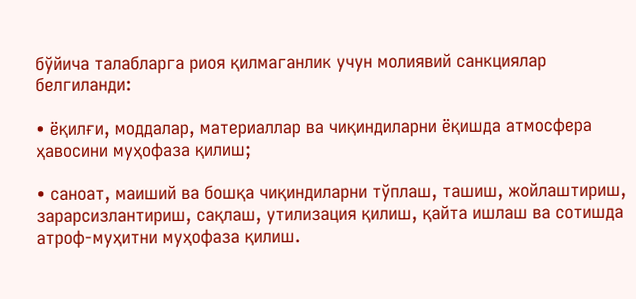бўйича талабларга риоя қилмаганлик учун молиявий санкциялар белгиланди:

• ёқилғи, моддалар, материаллар ва чиқиндиларни ёқишда атмосфера ҳавосини муҳофаза қилиш;

• саноат, маиший ва бошқа чиқиндиларни тўплаш, ташиш, жойлаштириш, зарарсизлантириш, сақлаш, утилизация қилиш, қайта ишлаш ва сотишда атроф-муҳитни муҳофаза қилиш.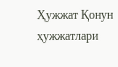Ҳужжат Қонун ҳужжатлари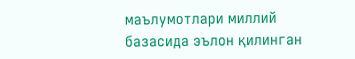маълумотлари миллий базасида эълон қилинган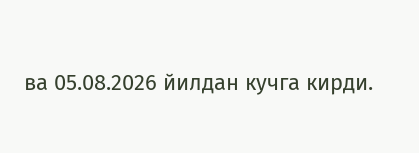ва 05.08.2026 йилдан кучга кирди.